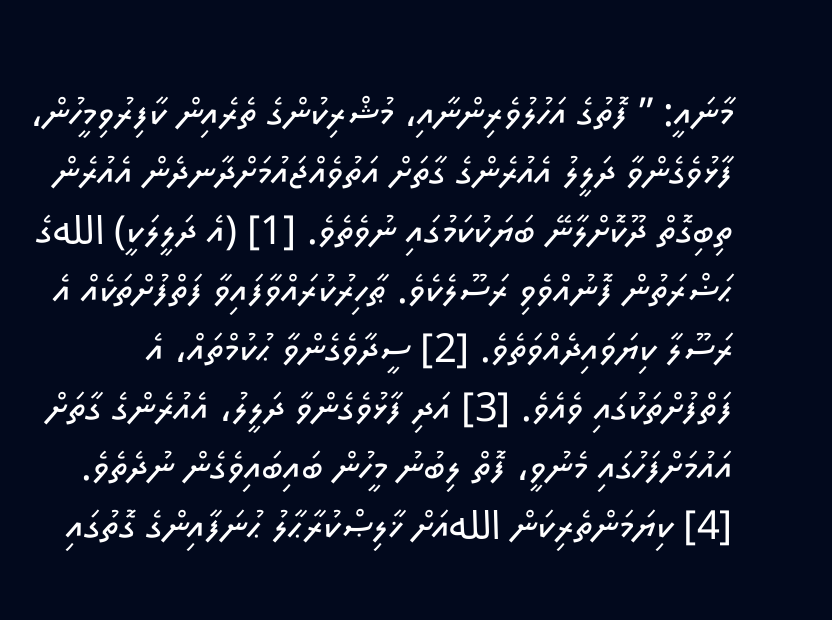މާނައީ: ” ފޮތުގެ އަހުލުވެރިންނާއި، މުޝްރިކުންގެ ތެރެއިން ކާފިރުވިމީހުން، ފާޅުވެގެންވާ ދަލީލު އެއުރެންގެ ގާތަށް އަތުވެއްޖައުމަށްދާނދެން އެއުރެން ތިބިގޮތް ދޫކޮށްލާނޭ ބަޔަކުކަމުގައި ނުވެތެވެ. [1] (އެ ދަލީލަކީ) اللهގެ ޙަޟްރަތުން ފޮނުއްވެވި ރަސޫލެކެވެ. ޠާހިރުކުރައްވާފައިވާ ފަތްފުށްތަކެއް އެ ރަސޫލާ ކިޔަވައިދެއްވަތެވެ. [2] ސީދާވެގެންވާ ޙުކުމްތައް، އެ ފަތްފުށްތަކުގައި ވެއެވެ. [3] އަދި ފާޅުވެގެންވާ ދަލީލު، އެއުރެންގެ ގާތަށް އައުމަށްފަހުގައި މެނުވީ، ފޮތް ލިބުނު މީހުން ބައިބައިވެގެން ނުދެތެވެ. [4] ކިޔަމަންތެރިކަން اللهއަށް ޚާލިޞްކުރާޙާލު ޙުނަފާއިންގެ ގޮތުގައި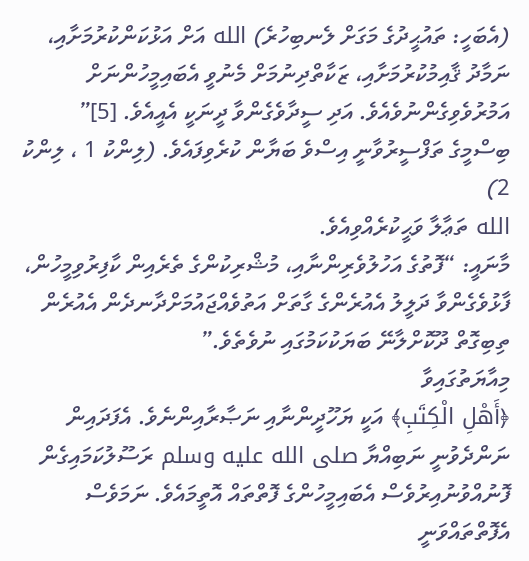(އެބަހީ: ތައުޙީދުގެ މަގަށް ލެނބިހުރެ) الله އަށް އަޅުކަންކުރުމަށާއި، ނަމާދު ޤާއިމުކުރުމަށާއި، ޒަކާތްދިނުމަށް މެނުވީ އެބައިމީހުންނަށް އަމުރުވެވިގެންނުވެއެވެ. އަދި ސީދާވެގެންވާ ދީނަކީ އެއީއެވެ. [5]”
ބިސްމީގެ ތަފްސީރުވާނީ އިސްވެ ބަޔާން ކުރެވިފައެވެ. (ލިންކު 1 ، ލިންކު 2)
الله ތަޢާލާ ވަޙީކުރެއްވިއެވެ.
މާނައީ: “ފޮތުގެ އަހުލުވެރިންނާއި، މުޝްރިކުންގެ ތެރެއިން ކާފިރުވިމީހުން، ފާޅުވެގެންވާ ދަލީލު އެއުރެންގެ ގާތަށް އަތުވެއްޖައުމަށްދާނދެން އެއުރެން ތިބިގޮތް ދޫކޮށްލާނޭ ބަޔަކުކަމުގައި ނުވެތެވެ.”
މިއާޔަތުގައިވާ
﴿أَهْلِ الْكِتَبِ﴾ އަކީ ޔަހޫދީންނާއި ނަޞާރާއިންނެވެ. އެފަދައިން ނަންދެވުނީ ނަބިއްޔާ صلى الله عليه وسلم ރަސޫލުކަމައިގެން ފޮނުއްވުނުއިރުވެސް އެބައިމީހުންގެ ފޮތްތައް އޮތީމައެވެ. ނަމަވެސް އެފޮތްތައްވަނީ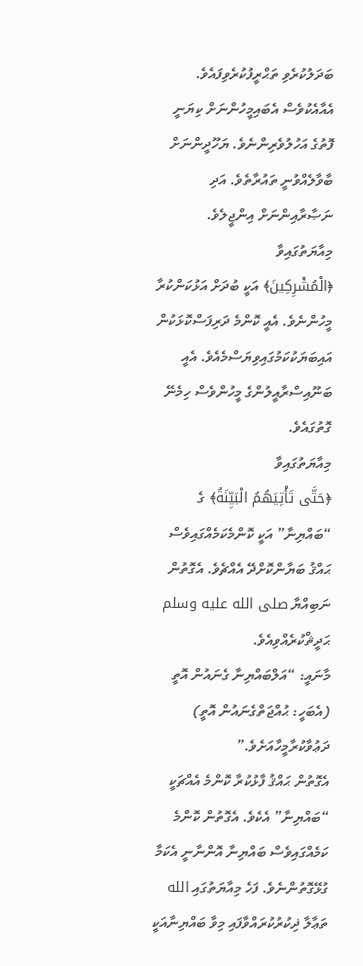ބަދަލުކުރެވި ތަޙްރީފުކުރެވިފައެވެ. އެއާއެކުވެސް އެބައިމީހުންނަށް ކިޔަނީ ފޮތުގެ އަހުލުވެރިންނެވެ. ޔަހޫދީންނަށް ބާވާލެއްވުނީ ތައުރާތެވެ. އަދި ނަޞާރާއިންނަށް އިންޖީލެވެ.
މިއާޔަތުގައިވާ
﴿الْمُشْرِكِينَ﴾ އަކީ ބުދަށް އަޅުކަންކުރާ މީހުންނެވެ. އެއީ ކޮންމެ ދަރިފަސްކޮޅަކުން އައިބަޔަކުކަމުގައިވިޔަސްމެއެވެ. އެއީ ބަނޫއިސްރާއީލުންގެ މީހުންވެސް ހިމެނޭ ގޮތުގައެވެ.
މިއާޔަތުގައިވާ
﴿حَتَّى تَأْتِيَهُمُ الْبَيِّنَةُ﴾ ގެ “ބައްޔިނާ” އަކީ ކޮންމެކަމެއްގައިވެސް ޙައްޤު ބަޔާންކޮށްދޭ އެއްޗެވެ. އެގޮތުން ނަބިއްޔާ صلى الله عليه وسلم ޙަދީޘްކުރެއްވިއެވެ.
މާނައީ: “އަލްބައްޔިނާ ގެނައުން އޮތީ (އެބަހީ: ޙުއްޖަތްގެނައުން އޮތީ) ދަޢުވާކުރާމީހާއަށެވެ.”
އެގޮތުން ޙައްޤު ފާޅުކުރާ ކޮންމެ އެއްޗަކީ “ބައްޔިނާ” އެކެވެ. އެގޮތުން ކޮންމެ ކަމެއްގައިވެސް ބައްޔިނާ އޮންނާނީ އެކަމާ ގުޅޭގޮތުންނެވެ. ފަހެ މިއާޔަތުގައި الله ތަޢާލާ ޛިކުރުކުރައްވާފައި މިވާ ބައްޔިނާއަކީ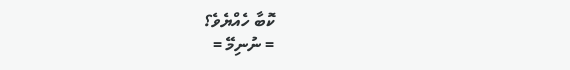ކޮބާ ހެއްޔެވެ؟
= ނުނިމޭ =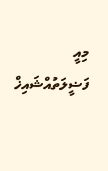މިއީ ފަޟީލަތުއްޝައިޚް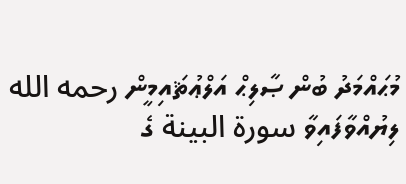މުޙައްމަދު ބުން ޞާލިޙް އަލްޢުޘައިމީން رحمه الله ލިޔުއްވާފައިވާ سورة البينة ގެ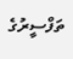ތަފްސީރުގެ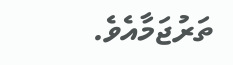ތަރުޖަމާއެވެ.